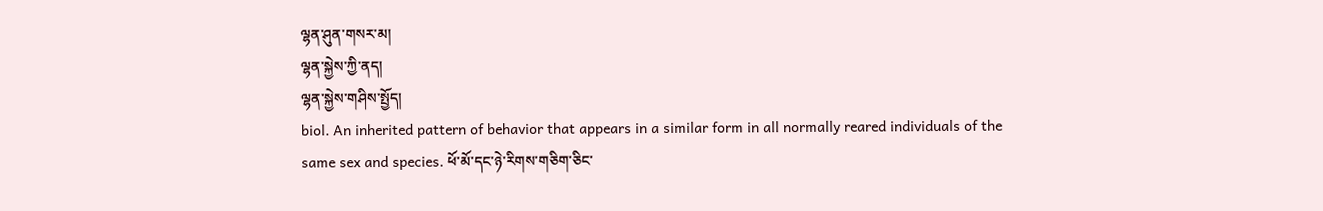ལྷན་ཤུན་གསར་མ།
ལྷན་སྐྱེས་ཀྱི་ནད།
ལྷན་སྐྱེས་གཤིས་སྤྱོད།
biol. An inherited pattern of behavior that appears in a similar form in all normally reared individuals of the same sex and species. ཕོ་མོ་དང་ཉེ་རིགས་གཅིག་ཅིང་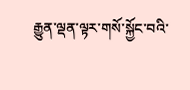རྒྱུན་ལྡན་ལྟར་གསོ་སྐྱོང་བའི་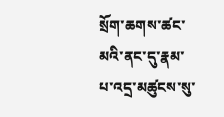སྲོག་ཆགས་ཚང་མའི་ནང་དུ་རྣམ་པ་འདྲ་མཚུངས་སུ་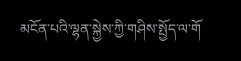མངོན་པའི་ལྷན་སྐྱེས་ཀྱི་གཤིས་སྤྱོད་ལ་གོ